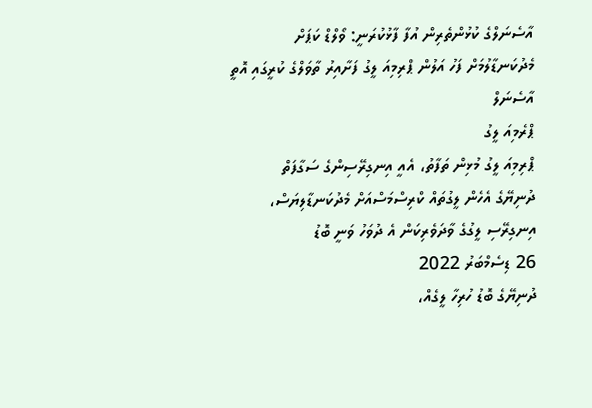އާސެނަލްގެ ކުޅުންތެރިން އުފާ ފާޅުކުރަނީ: ވޯލްޑް ކަޕަށް މެދުކަނޑާލުމަށް ފަހު އަލުން ޕްރިމިއަ ލީގު ފަށާއިރު ތާވަލްގެ ކުރީގައި އޮތީ އާސެނަލް
ޕްރެމިއަ ލީގު
ޕްރިމިއަ ލީގު މުޅިން ތަފާތު، އެއީ އިނގިރޭސިންގެ ސަގާފަތް
ދުނިޔޭގެ އެހެން ލީގުތައް ކްރިސްމަސްއަށް މެދުކަނޑާލިޔަސް، އިނގިރޭސި ލީގުގެ ވާދަވެރިކަން އެ ދުވަހު ވަނީ ބޮޑު
26 ޑިސެމްބަރު 2022
ދުނިޔޭގެ ބޮޑު ހުރިހާ ލީގެއް،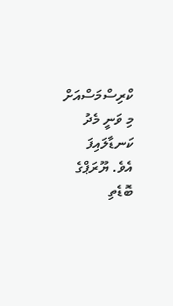ކްރިސްމަސްއަށް މި ވަނީ މެދު ކަނޑާލައިފަ އެވެ. ޔޫރަޕްގެ ބޮޑެތި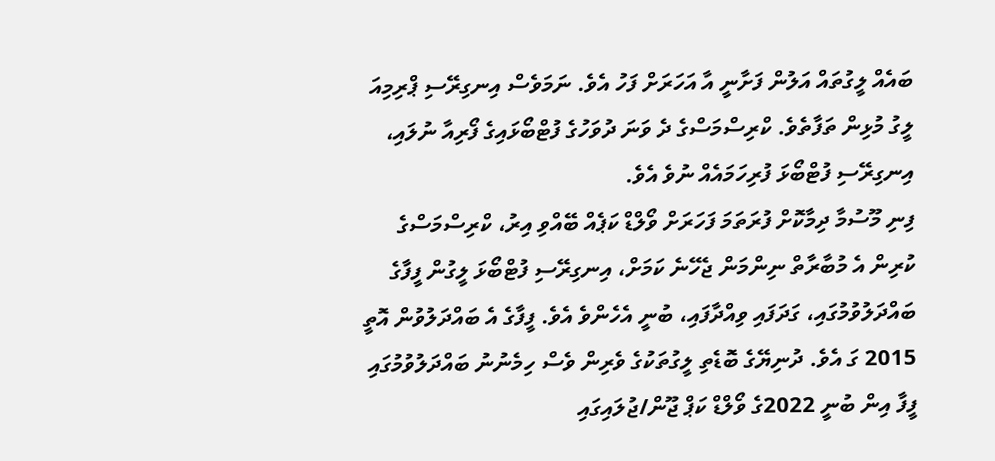ބައެއް ލީގުތައް އަލުން ފަށާނީ އާ އަހަރަށް ފަހު އެވެ. ނަމަވެސް އިނގިރޭސި ޕްރިމިއަ ލީގު މުޅިން ތަފާތެވެ. ކްރިސްމަސްގެ ދެ ވަނަ ދުވަހުގެ ފުޓްބޯޅައިގެ ފޯރިއާ ނުލައި، އިނގިރޭސި ފުޓްބޯޅަ ފުރިހަމައެއް ނުވެ އެވެ.
ފިނި މޫސުމާ ދިމާކޮށް ފުރަތަމަ ފަހަރަށް ވޯލްޑް ކަޕެއް ބޭއްވި އިރު، ކްރިސްމަސްގެ ކުރިން އެ މުބާރާތް ނިންމަން ޖެހޭނެ ކަމަށް، އިނގިރޭސި ފުޓްބޯޅަ ލީގުން ފީފާގެ ބައްދަލުވުމުގައި، ގަދަފައި ވިއްދާފައި، ބުނީ އެހެންވެ އެވެ. ފީފާގެ އެ ބައްދަލުވުން އޮތީ 2015 ގަ އެވެ. ދުނިޔޭގެ ބޮޑެތި ލީގުތަކުގެ ވެރިން ވެސް ހިމެނުނު ބައްދަލުވުމުގައި ފީފާ އިން ބުނީ 2022ގެ ވޯލްޑް ކަޕް ޖޫން/ޖުލައިގައި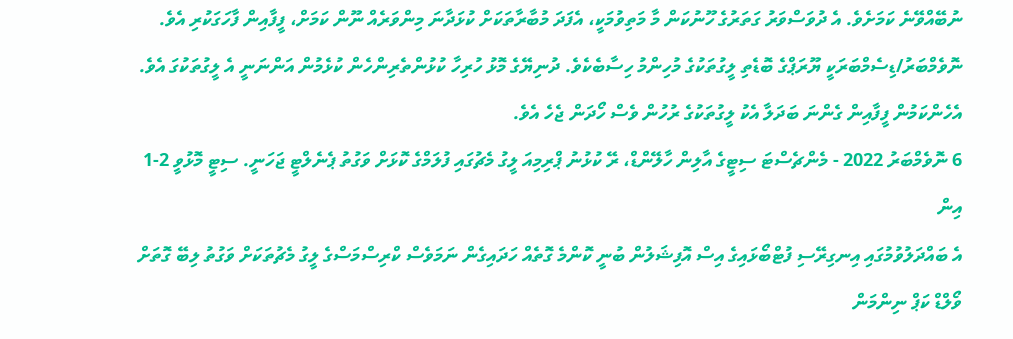ނުބޭއްވޭނެ ކަމަށެވެ. އެ ދުވަސްވަރު ގަތަރުގެ ހޫނުކަން މާ މަތިވުމަކީ، އެފަދަ މުބާރާތަކަށް ކުޅަދާނަ މިންވަރެއް ނޫން ކަމަށް، ފީފާއިން ފާހަގަކުރި އެވެ.
ނޮވެމްބަރު/ޑިސެމްބަރަކީ ޔޫރަޕްގެ ބޮޑެތި ލީގުތަކުގެ މުހިންމު ހިސާބެކެވެ. ދުނިޔޭގެ މޮޅު ހުރިހާ ކުޅުންތެރިންހެން ކުޅެމުން އަންނަނީ އެ ލީގުތަކުގަ އެވެ. އެހެންކަމުން ފީފާއިން ގެންނަ ބަދަލާ އެކު ލީގުތަކުގެ ރުހުން ވެސް ހޯދަން ޖެހެ އެވެ.
6 ނޮވެމްބަރު 2022 - މެންޗެސްޓަ ސިޓީގެ އާލިން ހާލޭންޑް، ރޭ ކުޅުނު ޕްރިމިއަ ލީގު މެޗުގައި ފުލަމްގެ ކޮޅަށް ވަގުތު ޕެނެލްޓީ ޖަހަނީ. ސިޓީ މޮޅުވީ 2-1 އިން
އެ ބައްދަލުވުމުގައި އިނގިރޭސި ފުޓްބޯޅައިގެ އިސް އޮފިޝަލުން ބުނީ ކޮންމެ ގޮތެއް ހަދައިގެން ނަމަވެސް ކްރިސްމަސްގެ ލީގު މެޗުތަކަށް ވަގުތު ލިބޭ ގޮތަށް ވޯލްޑް ކަޕް ނިންމަން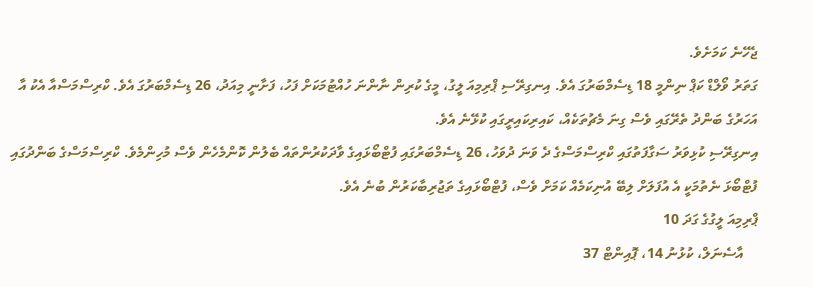ޖެހޭނެ ކަމަށެވެ.
ގަތަރު ވޯލްޑް ކަޕް ނިންމީ 18 ޑިސެމްބަރުގަ އެވެ. އިނގިރޭސި ޕްރިމިއަ ލީގު، މީގެ ކުރިން ނާންނަ ހުއްޓުމަކަށް ފަހު، ފަށާނީ މިއަދު، 26 ޑިސެމްބަރުގަ އެވެ. ކްރިސްމަސްއާ އެކު އާ އަހަރުގެ ބަންދު ތެރޭގައި ވެސް ގިނަ މެޗުތަކެއް، ކައިރިކައިރީގައި ކުޅޭނެ އެވެ.
އިނގިރޭސި ކުޅިވަރު ސަގާފަތުގައި ކްރިސްމަސްގެ ދެ ވަނަ ދުވަހު، 26 ޑިސެމްބަރުގައި ފުޓްބޯޅައިގެ ވާދަކުރުންތައް ބެލުން ކޮންމެހެން ވެސް މުހިންމެވެ. ކްރިސްމަސްގެ ބަންދުގައި ފުޓްބޯޅަ ނެތުމަކީ އެ އުފަލަށް ލިބޭ އުނިކަމެއް ކަމަށް ވެސް، ފުޓްބޯޅައިގެ ތަޖުރިބާކަރުން ބުނެ އެވެ.
ޕްރިމިއަ ލީގުގެ ގަދަ 10
    އާސެނަލް، ކުޅުނު 14، ޕޮއިންޓް 37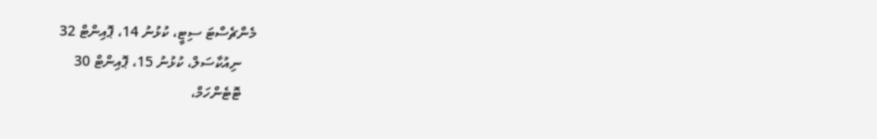މެންޗެސްޓަ ސިޓީ، ކުޅުނު 14، ޕޮއިންޓް 32
    ނިއުކާސަލް، ކުޅުނު 15، ޕޮއިންޓް 30
    ޓޮޓެންހަމް،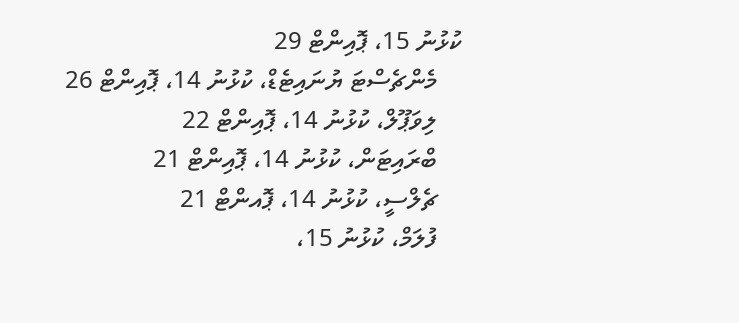ކުޅުނު 15، ޕޮއިންޓް 29
    މެންޗެސްޓަ ޔުނައިޓެޑް، ކުޅުނު 14، ޕޮއިންޓް 26
    ލިވަޕޫލް، ކުޅުނު 14، ޕޮއިންޓް 22
    ބްރައިޓަން، ކުޅުނު 14، ޕޮއިންޓް 21
    ޗެލްސީ، ކުޅުނު 14، ޕޮއންޓް 21
    ފުލަމް، ކުޅުނު 15،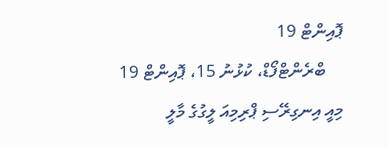ޕޮއިންޓް 19
    ބްރެންޓްފޯޑް، ކުޅުނު 15، ޕޮއިންޓް 19
މިއީ އިނގިރޭސި ޕްރިމިއަ ލީގުގެ މާލީ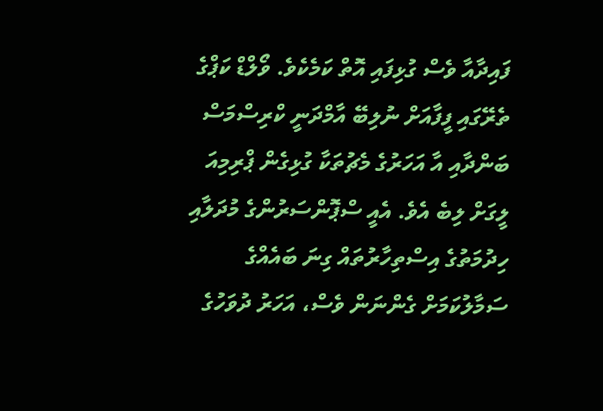ފައިދާއާ ވެސް ގުޅިފައި އޮތް ކަމެކެވެ. ވޯލްޑް ކަޕްގެ ތެރޭގައި ފީފާއަށް ނުލިބޭ އާމްދަނީ ކްރިސްމަސް ބަންދާއި އާ އަހަރުގެ މެޗުތަކާ ގުޅިގެން ޕްރިމިއަ ލީގަށް ލިބެ އެވެ. އެއީ ސްޕޮންސަރުންގެ މުދަލާއި ހިދުމަތުގެ އިސްތިހާރުތައް ގިނަ ބައެއްގެ ސަމާލުކަމަށް ގެންނަން ވެސް، އަހަރު ދުވަހުގެ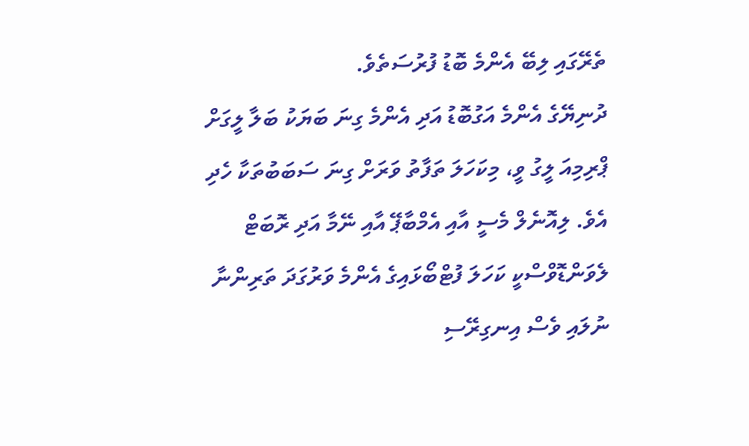ތެރޭގައި ލިބޭ އެންމެ ބޮޑު ފުރުސަތެވެ.
ދުނިޔޭގެ އެންމެ އަގުބޮޑު އަދި އެންމެ ގިނަ ބަޔަކު ބަލާ ލީގަށް ޕްރިމިއަ ލީގު ވީ، މިކަހަލަ ތަފާތު ވަރަށް ގިނަ ސަބަބުތަކާ ހެދި އެވެ. ލިއޮނެލް މެސީ އާއި އެމްބާޕޭ އާއި ނޭމާ އަދި ރޮބަޓް ލެވަންޑޮވްސްކީ ކަހަލަ ފުޓްބޯޅައިގެ އެންމެ ވަރުގަދަ ތަރިންނާ ނުލައި ވެސް އިނގިރޭސި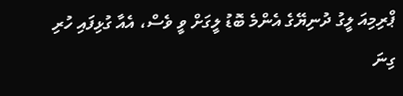ޕްރިމިއަ ލީގު ދުނިޔޭގެ އެންމެ ބޮޑު ލީގަށް ވީ ވެސް، އެއާ ގުޅިފައި ހުރި ގިނަ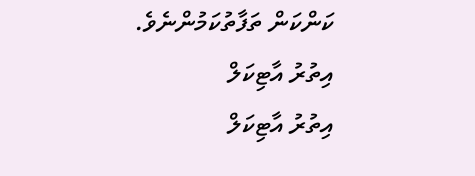ކަންކަން ތަފާތުކަމުންނެވެ.
އިތުރު އާޓިކަލް
އިތުރު އާޓިކަލް